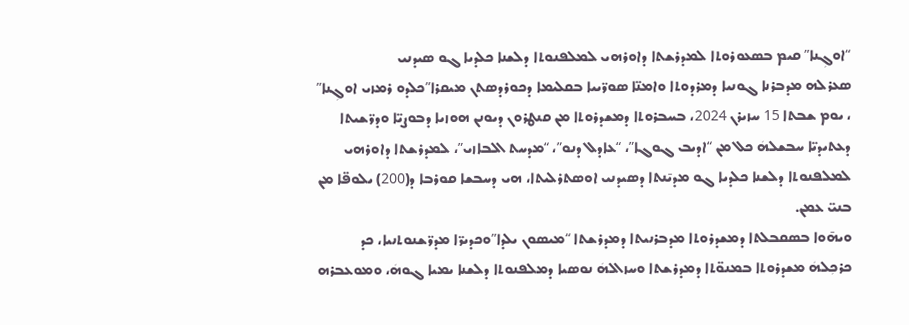“ܐܘܓܼܢܐ” ܩܝܡ ܒܣܥܘܪܘܬܐ ܠܡܕܪܫܬܐ ܕܐܘܪܗܝ ܠܡܠܦܢܘܬܐ ܕܠܫܢܐ ܟܠܕܝܐ ܓܘ ܣܝܕܢܝ
ܣܥܪܠܗ ܡܕܒܪܢܐ ܓܘܢܝܐ ܕܡܪܕܘܬܐ ܘܐܡܢ̈ܐ ܣܘܪ̈ܝܝܐ ܒܩܠܝܡܐ ܕܟܘܪܕܣܬܢ ܡܝܩܪܐ”ܟܠܕܘ ܪܡܙܝ ܐܘܓܼܢܐ” ، ܝܘܡ ܫܒܬܐ 15 ܚܙܝܪܢ 2024، ܒܚܒܪܘܬܐ ܕܡܫܕܪܘܬܐ ܡܢ ܩܢܛܪܘܢ ܕܝܘܢܢ ܗܘܙܝܐ ܕܒܘܨܝ̈ܐ ܘܕܪ̈ܫܝܬܐ ܕܥܬܝܕܝ̈ܐ ܚܒܫܠܗܿ ܟܠ ܡܢ “ܐܕܝܒ ܓܘܓܐ”، “ܥܐܕܠ ܕܢܘ”، “ܡܕܚܬ ܐܠܒܐܙܝ”، ܠܡܕܪܫܬܐ ܕܐܘܪܗܝ ܠܡܠܦܢܘܬܐ ܕܠܫܢܐ ܟܠܕܝܐ ܓܘ ܡܕܝ̄ܢܬܐ ܕܣܝܕܢܝ ܐܘܣܬܪܠܝܬܐ، ܗܝ ܕܚܒܫܐ ܩܘܪܒܐ ܕ(200) ܝܠܘܦ̈ܐ ܡܢ ܒܢܝ̈ ܥܡܢ.
ܘܝܗ̄ܘܐ ܒܣܩܒܠܬܐ ܕܡܫܕܪܘܬܐ ܡܕܒܪܢܝܬܐ ܕܡܕܪܫܬܐ “ܡܝܣܘܢ ܝܠܕܐ”ܘܟܕܝܪ̈ܐ ܡܕܪ̈ܫܢܘܬܢܝܐ، ܟܕ ܟܪܟܼܠܗܿ ܡܫܕܪܘܬܐ ܒܡܢܘ̈ܬܐ ܕܡܕܪܫܬܐ ܘܚܙܐܠܗܿ ܢܘܣܝܐ ܕܡܠܦܢܘܬܐ ܕܠܫܢܐ ܝܡܝܐ ܓܘܗܿ، ܘܡܘܥܒܪܗ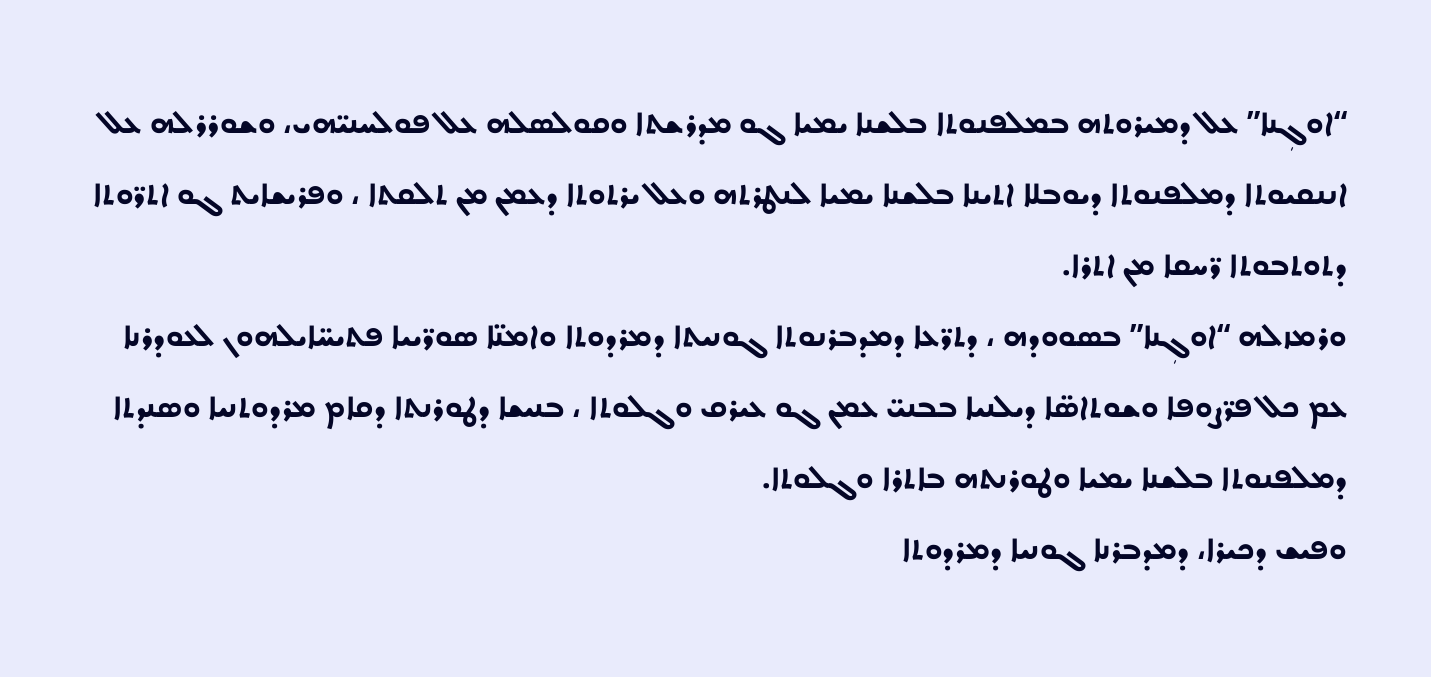“ܐܘܓܼܢܐ” ܥܠ ܕܡܝܪܘܬܗ ܒܡܠܦܢܘܬܐ ܒܠܫܢܐ ܝܡܝܐ ܓܘ ܡܕܪܫܬܐ ܘܩܘܠܣܠܗ ܥܠ ܦܘܠܚܢܝ̈ܗܝ، ܘܫܘܪܪܠܗ ܥܠ ܐܢܢܩܝܘܬܐ ܕܡܠܦܢܘܬܐ ܕܝܘܒܠܐ ܐܬܝܢܐ ܒܠܫܢܐ ܝܡܝܐ ܠܢܛܪܬܗ ܘܥܠ ܝܪܬܘܬܐ ܕܥܡܢ ܡܢ ܬܠܩܬܐ ، ܘܦܪܝܫܐܝܬ ܓܘ ܐܬܪ̈ܘܬܐ ܕܬܘܬܒܘܬܐ ܪ̈ܚܩܐ ܡܢ ܐܬܪܐ.
ܘܪܡܙܠܗ “ܐܘܓܼܢܐ” ܒܣܘܘܕܗ ، ܕܬܪ̈ܥܐ ܕܡܕܒܪܢܘܬܐ ܓܘܢܝܬܐ ܕܡܪܕܘܬܐ ܘܐܡܢ̈ܐ ܣܘܪ̈ܝܝܐ ܦܬܝܚ̈ܐܝܠܗܘܢ ܠܥܘܕܪܢܐ ܥܡ ܟܠ ܦܪ̈ܨܘܦܐ ܘܫܘܬܐܣ̈ܐ ܕܝܠܢܝܐ ܒܒܢܝ̈ ܥܡܢ ܓܘ ܥܝܪܩ ܘܓܠܘܬܐ ، ܒܢܝܫܐ ܕܛܘܪܢܬܐ ܕܩܐܡ ܡܪܕܘܬܢܝܐ ܘܣܢܕܬܐ ܕܡܠܦܢܘܬܐ ܒܠܫܢܐ ܝܡܝܐ ܘܛܘܪܢܬܗ ܒܐܬܪܐ ܘܓܠܘܬܐ.
ܘܦܝܫ ܕܟܝܪܐ، ܕܡܕܒܪܢܐ ܓܘܢܝܐ ܕܡܪܕܘܬܐ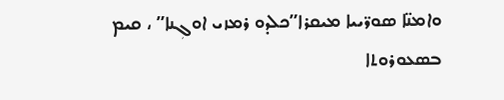ܘܐܡܢ̈ܐ ܣܘܪ̈ܝܝܐ ܡܝܩܪܐ”ܟܠܕܘ ܪܡܙܝ ܐܘܓܼܢܐ” ، ܩܝܡ ܒܣܥܘܪܘܬܐ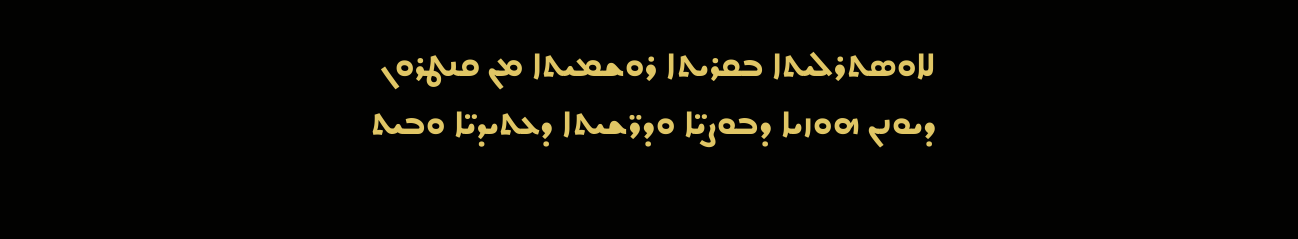ܠܐܘܣܬܪܠܝܬܐ ܒܩܪܝܬܐ ܪܘܫܡܝܬܐ ܡܢ ܩܢܛܪܘܢ ܕܝܘܢܢ ܗܘܙܝܐ ܕܒܘܨܝ̈ܐ ܘܕܪ̈ܫܝܬܐ ܕܥܬܝܕܝ̈ܐ ܘܒܝܬ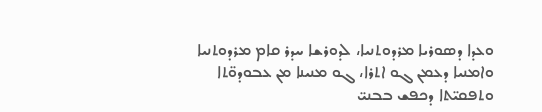ܘܥܕܐ ܕܣܘܪܝܐ ܡܪܕܘܬܢܝܐ، ܠܕܘܪܫܐ ܚܕܪ ܩܐܡ ܡܪܕܘܬܢܝܐ ܘܐܡܢܝܐ ܕܥܡܢ ܓܘ ܐܬܪܐ، ܓܘ ܡܢܝܢܐ ܡܢ ܥܒܘܕܘ̈ܬܐ ܘܬܦܩܝ̈ܬܐ ܕܟܦܫ ܒܒܢܝ̈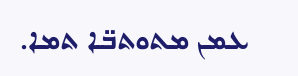ܥܡܢ ܡܬܘܬܒ̈ܐ ܬܡܐ.